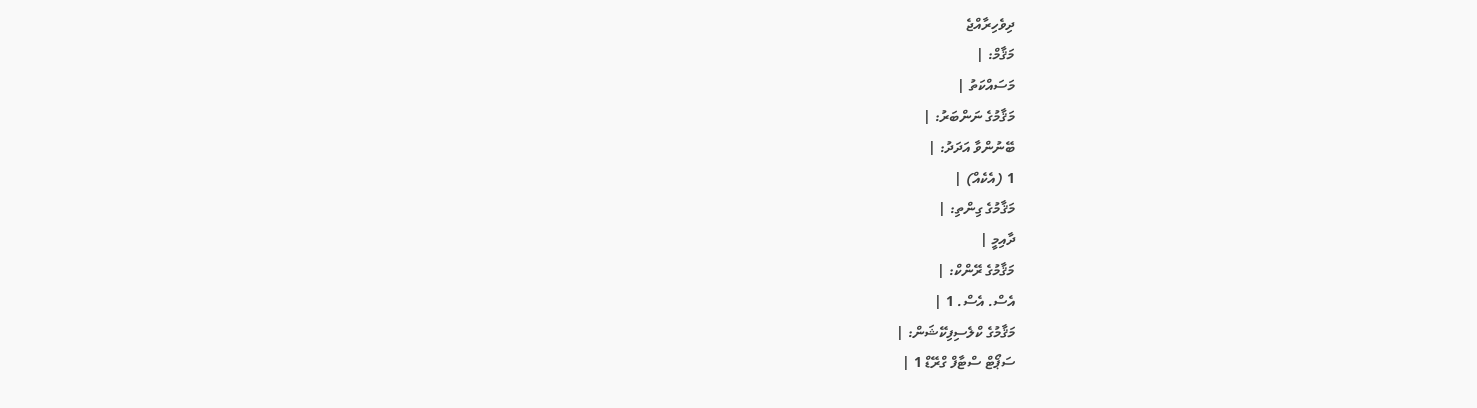ދިވެހިރާއްޖެ
މަޤާމް: |
މަސައްކަތު |
މަޤާމުގެ ނަންބަރު: |
ބޭނުންވާ އަދަދު: |
1 (އެކެއް) |
މަޤާމުގެ ގިންތި: |
ދާއިމީ |
މަޤާމުގެ ރޭންކް: |
އެސް. އެސް. 1 |
މަޤާމުގެ ކްލެސިފިކޭޝަން: |
ސަޕޯޓް ސްޓާފް ގްރޭޑް 1 |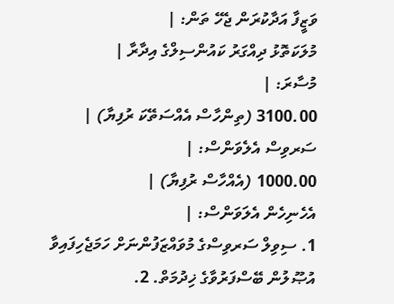ވަޒީފާ އަދާކުރަން ޖެހޭ ތަން: |
މުލަކަތޮޅު ދިއްގަރު ކައުންސިލްގެ އިދާރާ |
މުސާރަ: |
3100.00 (ތިންހާސް އެއްސަތޭކަ ރުފިޔާ) |
ސަރވިސް އެލެވަންސް: |
1000.00 (އެއްހާސް ރުފިޔާ) |
އެހެނިހެން އެލަވަންސް: |
1. ސިވިލް ސަރވިސްގެ މުވައްޒަފުންނަށް ހަމަޖެހިފައިވާ އުޞޫލުން ބޭސްފަރުވާގެ ޚިދުމަތް. 2.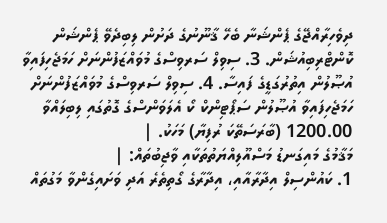ދިވެހިރާއްޖޭގެ ޕެންޝަނާ ބެހޭ ޤާނޫނުގެ ދަށުން ލިބިދެވޭ ޕެންޝަން ކޮންޓްރިބިއުޝަން. 3. ސިވިލް ސަރވިސްގެ މުވައްޒަފުންނަށް ހަމަޖެހިފައިވާ އުޞޫލުން އިތުރުގަޑީގެ ފައިސާ. 4. ސިވިލް ސަރވިސްގެ މުވައްޒަފުންނަށް ހަމަޖެހިފައިވާ އުޞޫލުން ސަޕޯޓިންކް ކޯ އެލަވަންސްގެ ގޮތުގައި ލިބިލައްވާ 1200.00 (ބާރަސަތޭކަ ރުފިޔާ) މަހަކު. |
މަޤާމުގެ މައިގަނޑު މަސްއޫލިއްޔަތުތަކާއި ވާޖިބުތައް: |
1. ކައުންސިލް އިދާރާއާއި، އިދާރާގެ ގޯތިތެރެ އަދި ވަށައިގެންވާ މަގުތައް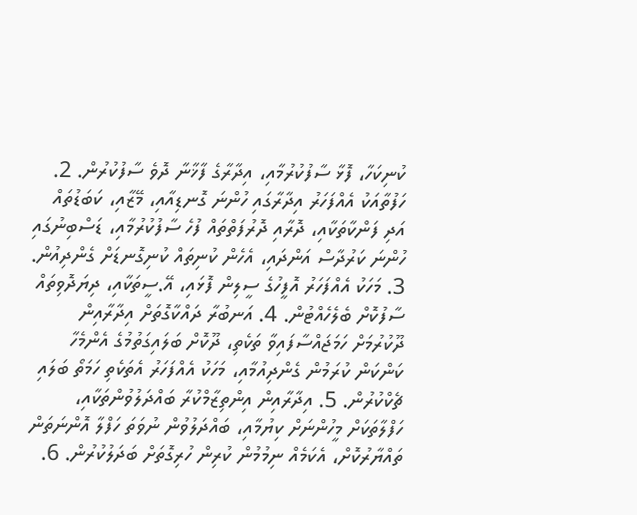ކުނިކަހާ، ފޮޅާ ސާފުކުރުމާއި، އިދާރާގެ ފާޚާނާ ދޮވެ ސާފުކުރުން. 2. ހަފުތާއަކު އެއްފަހަރު އިދާރާގައި ހުންނަ ގޮނޑިއާއި، މޭޒާއި، ކަބަޑުތައް އަދި ފަންކާތަކާއި، ދޮރާއި ދޮރުފަތްތައް ފުހެ ސާފުކުރުމާއި، ޑަސްބިނުގައި ހުންނަ ކަރުދާސް އަންދައި، އެހެން ކުނިތައް ކުނިގޮނޑަށް ގެންދިއުން. 3. މަހަކު އެއްފަހަރު އޮފީހުގެ ސީލިން ފޮޅައި، އޭ.ސީތަކާއި، ދިޔަދޮވިތައް ސާފުކޮށް ބެލެހެއްޓުން. 4. އަނބުރާ ދައްކާގޮތަށް އިދާރާއިން ދޫކުރުމަށް ހަމަޖައްސާފައިވާ ތަކެތި، ދޫކޮށް ބަލައިގަތުމުގެ އެންމެހާ ކަންކަން ކުރަމުން ގެންދިއުމާއި، މަހަކު އެއްފަހަރު އެތަކެތި ހަމަތޯ ބަލައި ޗެކްކުރުން. 5. އިދާރާއިން އިންތިޒާމްކުރާ ބައްދަލުވުންތަކާއި، ހަފްލާތަކަށް މީހުންނަށް ކިޔުމާއި، ބައްދަލުވުން ނުވަތަ ހަފްލާ އޮންނަތަން ތައްޔާރުކޮށް، އެކަމެއް ނިމުމުން ކުރިން ހުރިގޮތަށް ބަދަލުކުރުން. 6.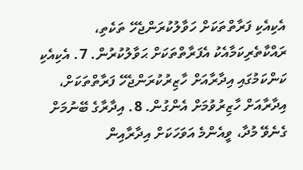އެކިއެކި ފަރާތްތަކަށް ހަވާލުކުރަންޖެހޭ ތަކެތި، ރައްކާތެރިކަމާއެކު އެފަރާތްތަކަށް ޙަވާލުކުރުން. 7. އެކިއެކި ކަންކަމުގައި އިދާރާއަށް ހާޒިރުކުރަންޖެހޭ ފަރާތްތަކަށް، އިދާރާއަށް ހާޒިރުވުމަށް އެންގުން. 8. އިދާރާގެ ބޭނުމަށް ގެނެވޭ މުދާ، ވީއެންމެ އަވަހަކަށް އިދާރާއިން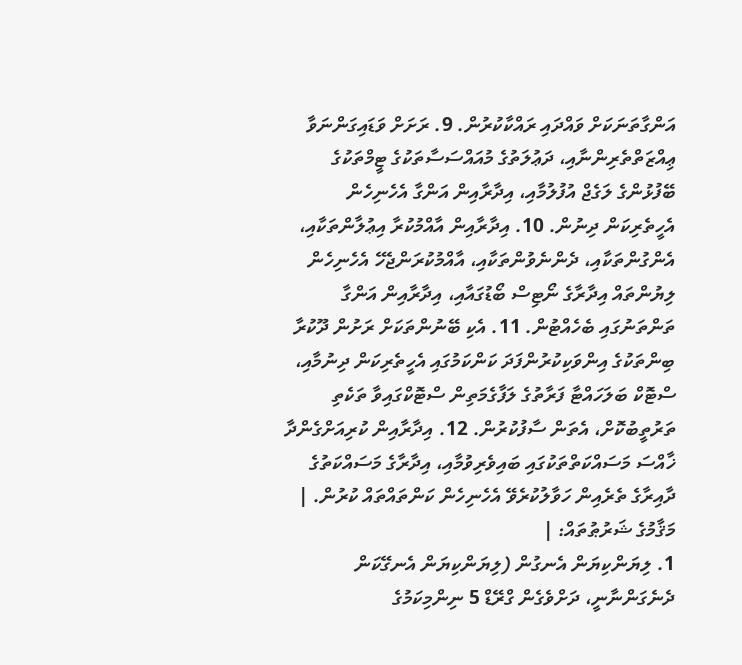އަންގާތަނަކަށް ވައްދައި ރައްކާކުރުން. 9. ރަށަށް ވަޑައިގަންނަވާ ޢިއްޒަތްތެރިންނާއި، ދަޢުލަތުގެ މުއައްސަސާތަކުގެ ޓީމްތަކުގެ ބޭފުޅުންގެ ލަގެޖް އުފުލުމާއި، އިދާރާއިން އަންގާ އެހެނިހެން އެހީތެރިކަން ދިނުން. 10. އިދާރާއިން އާއްމުކުރާ އިޢުލާންތަކާއި، އެންގުންތަކާއި، ދެންނެވުންތަކާއި، އާއްމުކުރަންޖެހޭ އެހެނިހެން ލިޔުންތައް އިދާރާގެ ނޯޓިސް ބޯޑުގައާއި، އިދާރާއިން އަންގާ ތަންތަނުގައި ބެހެއްޓުން. 11. އެކި ބޭނުންތަކަށް ރަށުން ދޫކުރާ ބިންތަކުގެ އިންވަކިކުރުންފަދަ ކަންކަމުގައި އެހީތެރިކަން ދިނުމާއި، ސްޓޮކް ބަލަހައްޓާ ފަރާތުގެ ލަފާގެމަތިން ސްޓޮކްގައިވާ ތަކެތި ތަރުތީބުކޮށް، އެތަން ސާފުކުރުން. 12. އިދާރާއިން ކުރިއަށްގެންދާ ޚާއްސަ މަސައްކަތްތަކުގައި ބައިވެރިވުމާއި، އިދާރާގެ މަސައްކަތުގެ ދާއިރާގެ ތެރެއިން ހަވާލުކުރެވޭ އެހެނިހެން ކަންތައްތައް ކުރުން. |
މަޤާމުގެ ޝަރުޠުތައް: |
1. ލިޔަންކިޔަން އެނގުން (ލިޔަންކިޔަން އެނގޭކަން ދެނެގަންނާނީ، ދަށްވެގެން ގްރޭޑް 5 ނިންމިކަމުގެ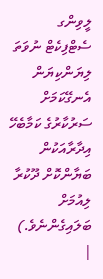ލީވިންގ ސެޓްފިކެޓް ނުވަތަ ލިޔަންކިޔަން އެނގޭކަމަށް ސަރުކާރުގެ ކަމާބެހޭ އިދާރާއަކުން ބަޔާންކޮށް ދޫކުރާ ލިއުމަށް ބަލައިގެންނެވެ.) |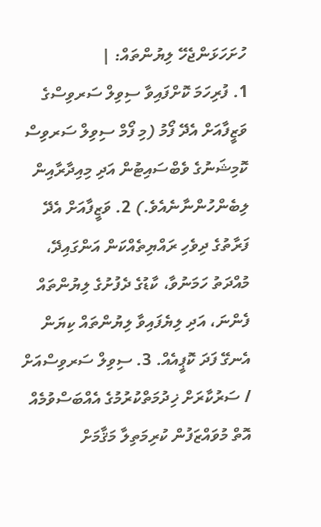ހުށަހަޅަންޖެހޭ ލިޔުންތައް: |
1. ފުރިހަމަ ކޮށްފައިވާ ސިވިލް ސަރވިސްގެ ވަޒީފާއަށް އެދޭ ފޯމު (މި ފޯމް ސިވިލް ސަރވިސް ކޮމިޝަނުގެ ވެބްސައިޓުން އަދި މިއިދާރާއިން ލިބެންހުންނާނެއެވެ.) 2. ވަޒީފާއަށް އެދޭ ފަރާތުގެ ދިވެހި ރައްޔިތެއްކަން އަންގައިދޭ، މުއްދަތު ހަމަނުވާ، ކާޑުގެ ދެފުށުގެ ލިޔުންތައް ފެންނަ، އަދި ލިޔެފައިވާ ލިޔުންތައް ކިޔަން އެނގޭ ފަދަ ކޮޕީއެއް. 3. ސިވިލް ސަރވިސްއަށް / ސަރުކާރަށް ޚިދުމަތްކުރުމުގެ އެއްބަސްވުމެއް އޮތް މުވައްޒަފުން ކުރިމަތިލާ މަޤާމަށް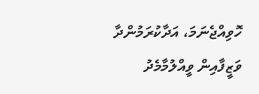ހޮވިއްޖެނަމަ، އަދާކުރަމުންދާ ވަޒީފާއިން ވީއްލުމާމެދު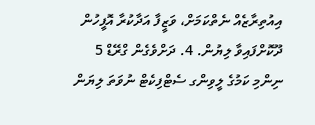އިއުތިރާޒެއް ނެތްކަމަށް، ވަޒީފާ އަދާކުރާ އޮފީހުން ދޫކޮށްފައިވާ ލިޔުން. 4. ދަށްވެގެން ގްރޭޑް 5 ނިންމި ކަމުގެ ލީވިންގ ސެޓްފިކެޓް ނުވަތަ ލިޔަން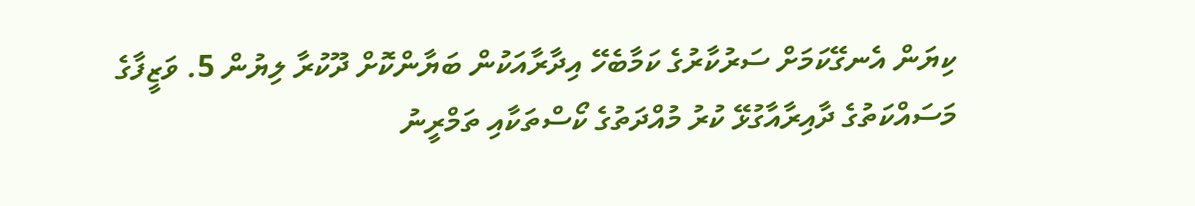ކިޔަން އެނގޭކަމަށް ސަރުކާރުގެ ކަމާބެހޭ އިދާރާއަކުން ބަޔާންކޮށް ދޫކުރާ ލިޔުން 5. ވަޒީފާގެ މަސައްކަތުގެ ދާއިރާއާގުޅޭ ކުރު މުއްދަތުގެ ކޯސްތަކާއި ތަމްރީނު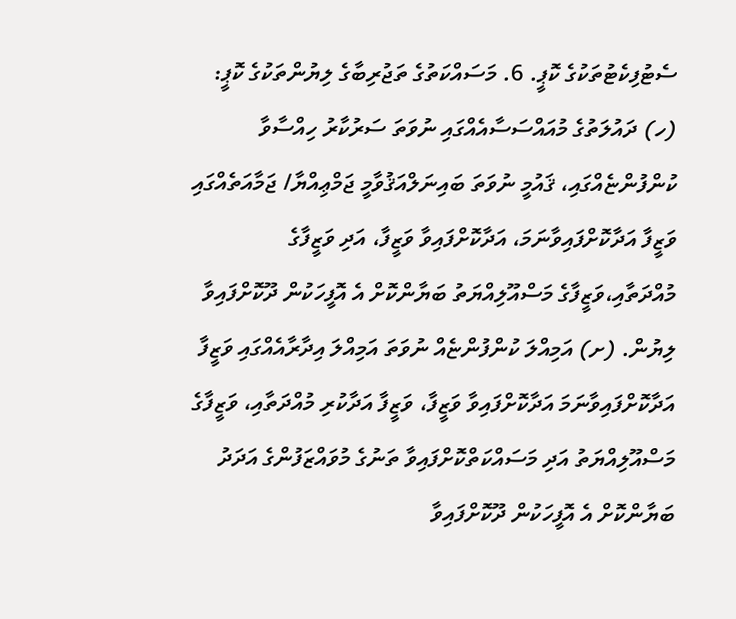ސެޓުފިކެޓުތަކުގެ ކޮޕީ. 6. މަސައްކަތުގެ ތަޖުރިބާގެ ލިޔުންތަކުގެ ކޮޕީ: (ހ) ދައުލަތުގެ މުއައްސަސާއެއްގައި ނުވަތަ ސަރުކާރު ހިއްސާވާ ކުންފުންޏެއްގައި، ޤައުމީ ނުވަތަ ބައިނަލްއަޤުވާމީ ޖަމްޢިއްޔާ/ ޖަމާއަތެއްގައި ވަޒީފާ އަދާކޮށްފައިވާނަމަ، އަދާކޮށްފައިވާ ވަޒީފާ، އަދި ވަޒީފާގެ މުއްދަތާއި،ވަޒީފާގެ މަސްއޫލިއްޔަތު ބަޔާންކޮށް އެ އޮފީހަކުން ދޫކޮށްފައިވާ ލިޔުން. (ށ) އަމިއްލަ ކުންފުންޏެއް ނުވަތަ އަމިއްލަ އިދާރާއެއްގައި ވަޒީފާ އަދާކޮށްފައިވާނަމަ އަދާކޮށްފައިވާ ވަޒީފާ، ވަޒީފާ އަދާކުރި މުއްދަތާއި، ވަޒީފާގެ މަސްއޫލިއްޔަތު އަދި މަސައްކަތްކޮށްފައިވާ ތަނުގެ މުވައްޒަފުންގެ އަދަދު ބަޔާންކޮށް އެ އޮފީހަކުން ދޫކޮށްފައިވާ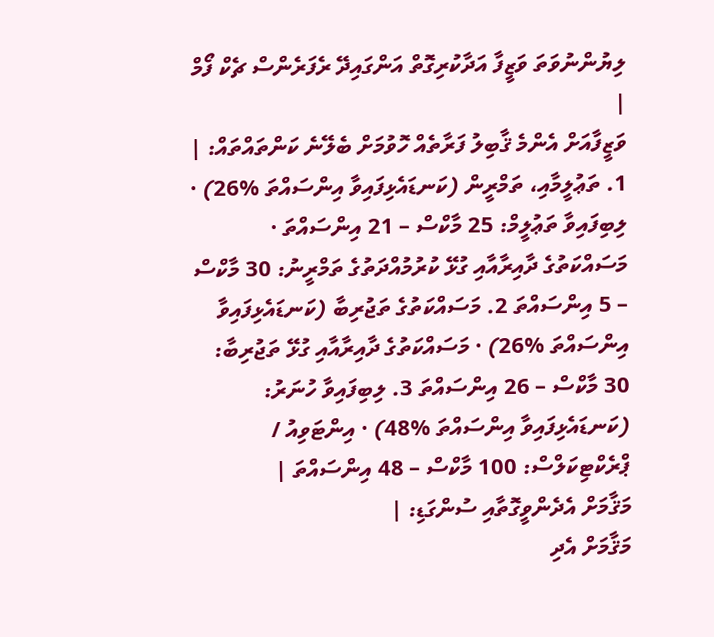ލިޔުންނުވަތަ ވަޒީފާ އަދާކުރިގޮތް އަންގައިދޭ ރެފަރެންސް ޗެކް ފޯމް |
ވަޒީފާއަށް އެންމެ ޤާބިލު ފަރާތެއް ހޮވުމަށް ބެލޭނެ ކަންތައްތައް: |
1. ތަޢުލީމާއި، ތަމްރީން (ކަނޑައެޅިފައިވާ އިންސައްތަ %26) · ލިބިފައިވާ ތަޢުލީމް: 25 މާކްސް – 21 އިންސައްތަ · މަސައްކަތުގެ ދާއިރާއާއި ގުޅޭ ކުރުމުއްދަތުގެ ތަމްރީނު: 30 މާކްސް – 5 އިންސައްތަ 2. މަސައްކަތުގެ ތަޖުރިބާ (ކަނޑައެޅިފައިވާ އިންސައްތަ %26) · މަސައްކަތުގެ ދާއިރާއާއި ގުޅޭ ތަޖުރިބާ: 30 މާކްސް – 26 އިންސައްތަ 3. ލިބިފައިވާ ހުނަރު: (ކަނޑައެޅިފައިވާ އިންސައްތަ %48) · އިންޓަވިއު / ޕްރެކްޓިކަލްސް: 100 މާކްސް – 48 އިންސައްތަ |
މަޤާމަށް އެދެންވީގޮތާއި ސުންގަޑި: |
މަޤާމަށް އެދި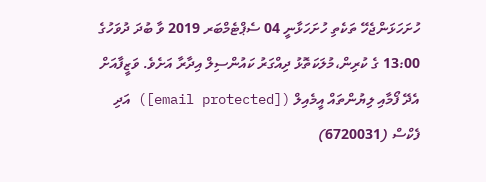ހުށަހަޅަންޖެހޭ ތަކެތި ހުށަހަޅާނީ 04 ސެޕްޓެމްބަރ 2019 ވާ ބުދަ ދުވަހުގެ 13:00 ގެ ކުރިން،މުލަކަތޮޅު ދިއްގަރު ކައުންސިލް އިދާރާ އަށެވެ. ވަޒީފާއަށް އެދޭ ފޯމާއި ލިޔުންތައް އީމެއިލް ([email protected]) އަދި ފެކްސް (6720031)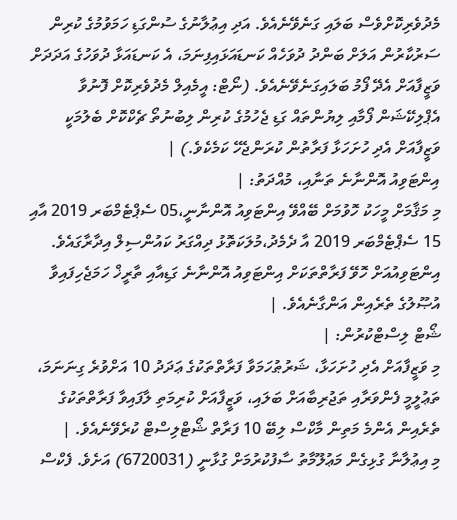މެދުވެރިކޮށްވެސް ބަލައި ގަނެވޭނެއެވެ. އަދި އިޢުލާނުގެ ސުންގަޑި ހަމަވުމުގެ ކުރިން ސަރުކާރުން އަލަށް ބަންދު ދުވަހެއް ކަނޑައަޅައިފިނަމަ، އެ ކަނޑައަޅާ ދުވަހުގެ އަދަދަށް ވަޒީފާއަށް އެދޭ ފޯމު ބަލައިގަނެވޭނެއެވެ. (ނޯޓް: އީމެއިލް މެދުވެރިކޮށް ފޮނުވާ އެޕްލިކޭޝަން ފޯމާއި ލިޔުންތައް ގަޑި ޖެހުމުގެ ކުރިން ލިބުނުތޯ ޗެކްކޮށް ބެލުމަކީ ވަޒީފާއަށް އެދި ހުށަހަޅާ ފަރާތުން ކުރަންޖެހޭ ކަމެކެވެ.) |
އިންޓަވިއު އޮންނާނެ ތަނާއި، މުއްދަތު: |
މި މަޤާމަށް މީހަކު ހޮވުމަށް ބޭއްވޭ އިންޓަވިއު އޮންނާނީ،05 ސެޕްޓެމްބަރ 2019 އާއި 15 ސެޕްޓެމްބަރ 2019 އާ ދެމެދު،މުލަކަތޮޅު ދިއްގަރު ކައުންސިލް އިދާރާގައެވެ. އިންޓަވިއުއަށް ހޮވޭ ފަރާތްތަކަށް އިންޓަވިއު އޮންނާނެ ގަޑިއާއި ތާރީޚް ހަމަޖެހިފައިވާ އުޞޫލުގެ ތެރެއިން އަންގާނެއެވެ. |
ޝޯޓް ލިސްޓްކުރުން: |
މި ވަޒީފާއަށް އެދި ހުށަހަޅާ، ޝަރުޠުހަމަވާ ފަރާތްތަކުގެ ޢަދަދު 10 އަށްވުރެ ގިނަނަމަ، ތަޢުލީމީ ފެންވަރާއި ތަޖުރިބާއަށް ބަލައި، ވަޒީފާއަށް ކުރިމަތި ލާފައިވާ ފަރާތްތަކުގެ ތެރެއިން އެންމެ މަތިން މާކްސް ލިބޭ 10 ފަރާތް ޝޯޓްލިސްޓް ކުރެވޭނެއެވެ. |
މި އިޢުލާނާ ގުޅިގެން މަޢުލޫމާތު ސާފުކުރުމަށް ގުޅާނީ (6720031) އަށެވެ. ފެކްސް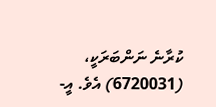ކުރާނެ ނަންބަރަކީ، (6720031) އެވެ. އީ-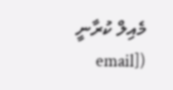މެއިލް ކުރާނީ ([email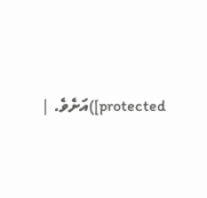protected])އަށެވެ. |